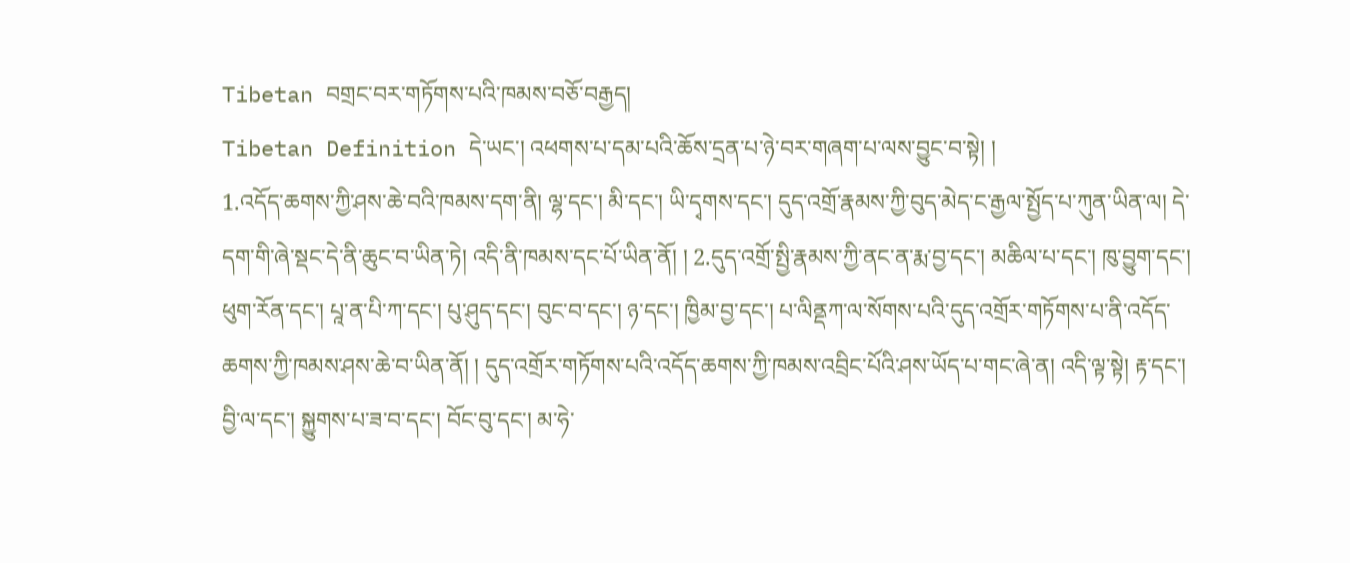Tibetan བགྲང་བར་གཏོགས་པའི་ཁམས་བཅོ་བརྒྱད།
Tibetan Definition དེ་ཡང་། འཕགས་པ་དམ་པའི་ཆོས་དྲན་པ་ཉེ་བར་གཞག་པ་ལས་བྱུང་བ་སྟེ། །
1.འདོད་ཆགས་ཀྱི་ཤས་ཆེ་བའི་ཁམས་དག་ནི། ལྷ་དང་། མི་དང་། ཡི་དྭགས་དང་། དུད་འགྲོ་རྣམས་ཀྱི་བུད་མེད་ང་རྒྱལ་སྤྱོད་པ་ཀུན་ཡིན་ལ། དེ་དག་གི་ཞེ་སྡང་དེ་ནི་ཆུང་བ་ཡིན་ཏེ། འདི་ནི་ཁམས་དང་པོ་ཡིན་ནོ། ། 2.དུད་འགྲོ་སྤྱི་རྣམས་ཀྱི་ནང་ན་རྨ་བྱ་དང་། མཆིལ་པ་དང་། ཁུ་བྱུག་དང་། ཕུག་རོན་དང་། པཱ་ན་པི་ཀ་དང་། པུ་ཤུད་དང་། བུང་བ་དང་། ཉ་དང་། ཁྱིམ་བྱ་དང་། པ་ལིནྡཀ་ལ་སོགས་པའི་དུད་འགྲོར་གཏོགས་པ་ནི་འདོད་ཆགས་ཀྱི་ཁམས་ཤས་ཆེ་བ་ཡིན་ནོ། ། དུད་འགྲོར་གཏོགས་པའི་འདོད་ཆགས་ཀྱི་ཁམས་འབྲིང་པོའི་ཤས་ཡོད་པ་གང་ཞེ་ན། འདི་ལྟ་སྟེ། རྟ་དང་། བྱི་ལ་དང་། སྐྱུགས་པ་ཟ་བ་དང་། བོང་བུ་དང་། མ་ཧེ་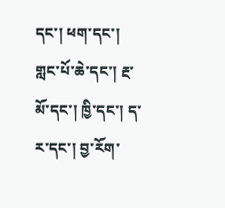དང་། ཕག་དང་། གླང་པོ་ཆེ་དང་། རྔ་མོ་དང་། ཁྱི་དང་། ད་ར་དང་། བྱ་རོག་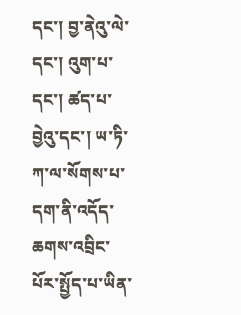དང་། བྱ་ནེའུ་ལེ་དང་། འུག་པ་དང་། ཚད་པ་བྱེའུ་དང་། ཡ་ཏི་ཀ་ལ་སོགས་པ་དག་ནི་འདོད་ཆགས་འབྲིང་པོར་སྤྱོད་པ་ཡིན་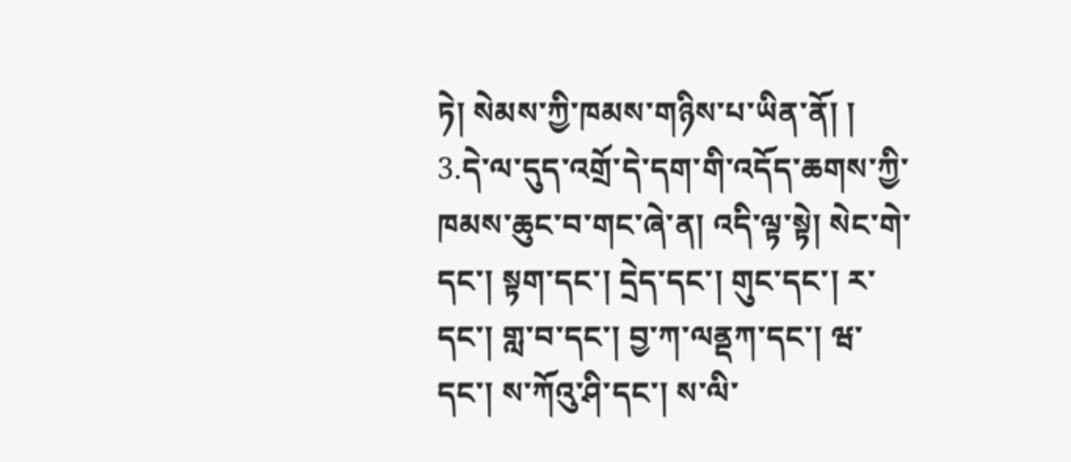ཏེ། སེམས་ཀྱི་ཁམས་གཉིས་པ་ཡིན་ནོ། ། 3.དེ་ལ་དུད་འགྲོ་དེ་དག་གི་འདོད་ཆགས་ཀྱི་ཁམས་ཆུང་བ་གང་ཞེ་ན། འདི་ལྟ་སྟེ། སེང་གེ་དང་། སྟག་དང་། དྲེད་དང་། གུང་དང་། ར་དང་། གླ་བ་དང་། བྱ་ཀ་ལནྡཀ་དང་། ཝ་དང་། ས་ཀོའུ་ཤི་དང་། ས་ལི་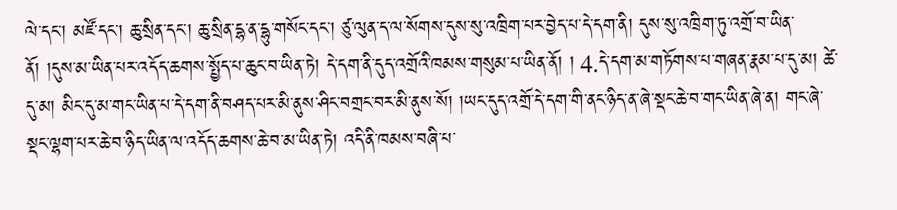ལེ་དང་། མཛོ་དང་། ཆུ་སྲིན་དང་། ཆུ་སྲིན་དྷ་ན་དྷུ་གསོང་དང་། ཙུ་ལུན་ད་ལ་སོགས་དུས་སུ་འཁྲིག་པར་བྱེད་པ་དེ་དག་ནི། དུས་སུ་འཁྲིག་ཏུ་འགྲོ་བ་ཡིན་ནོ། །དུས་མ་ཡིན་པར་འདོད་ཆགས་སྤྱོད་པ་ཆུང་བ་ཡིན་ཏེ། དེ་དག་ནི་དུད་འགྲོའི་ཁམས་གསུམ་པ་ཡིན་ནོ། ། 4.དེ་དག་མ་གཏོགས་པ་གཞན་རྣམ་པ་དུ་མ། ཚེ་དུ་མ། མིང་དུ་མ་གང་ཡིན་པ་དེ་དག་ནི་བཤད་པར་མི་ནུས་ཤིང་བགྲང་བར་མི་ནུས་སོ། །ཡང་དུད་འགྲོ་དེ་དག་གི་ནང་ཉིད་ན་ཞེ་སྡང་ཆེ་བ་གང་ཡིན་ཞེ་ན། གང་ཞེ་སྡང་ལྷག་པར་ཆེ་བ་ཉིད་ཡིན་ལ་འདོད་ཆགས་ཆེ་བ་མ་ཡིན་ཏེ། འདི་ནི་ཁམས་བཞི་པ་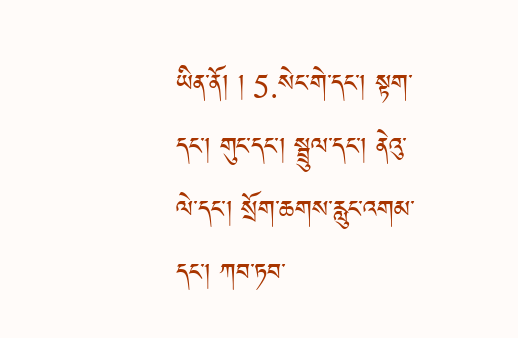ཡིན་ནོ། ། 5.སེང་གེ་དང་། སྟག་དང་། གུང་དང་། སྦྲུལ་དང་། ནེའུ་ལེ་དང་། སྲོག་ཆགས་རླུང་འགམ་དང་། ཀབ་ཏབ་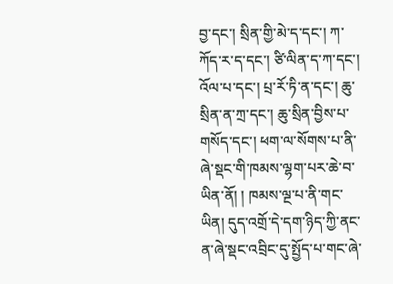བྱ་དང་། སྲིན་གྱི་མེ་ད་དང་། ཀ་ཀོད་ར་ད་དང་། ཙི་ལིན་ད་ཀ་དང་། འོལ་པ་དང་། པྲ་རོ་ཏི་ན་དང་། ཆུ་སྲིན་ན་ཀྲ་དང་། ཆུ་སྲིན་བྱིས་པ་གསོད་དང་། ཕག་ལ་སོགས་པ་ནི་ཞེ་སྡང་གི་ཁམས་ལྷག་པར་ཆེ་བ་ཡིན་ནོ། ། ཁམས་ལྔ་པ་ནི་གང་ཡིན། དུད་འགྲོ་དེ་དག་ཉིད་ཀྱི་ནང་ན་ཞེ་སྡང་འབྲིང་དུ་སྤྱོད་པ་གང་ཞེ་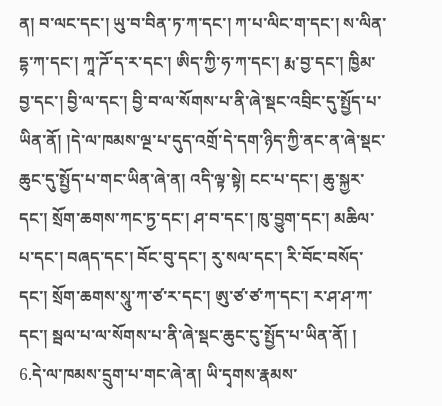ན། བ་ལང་དང་། ཡུ་བ་བིན་ཏ་ཀ་དང་། ཀ་པ་ལིང་ག་དང་། ས་ལིན་དྷ་ཀ་དང་། ཀཱ་ཌོ་ད་ར་དང་། ཨིད་ཀྱི་ཧ་ཀ་དང་། རྨ་བྱ་དང་། ཁྱིམ་བྱ་དང་། བྱི་ལ་དང་། བྱི་བ་ལ་སོགས་པ་ནི་ཞེ་སྡང་འབྲིང་དུ་སྤྱོད་པ་ཡིན་ནོ། །དེ་ལ་ཁམས་ལྔ་པ་དུད་འགྲོ་དེ་དག་ཉིད་ཀྱི་ནང་ན་ཞེ་སྡང་ཆུང་དུ་སྤྱོད་པ་གང་ཡིན་ཞེ་ན། འདི་ལྟ་སྟེ། ངང་པ་དང་། ཆུ་སྐྱར་དང་། སྲོག་ཆགས་ཀང་ཏྱ་དང་། ཤ་བ་དང་། ཁུ་བྱུག་དང་། མཆིལ་པ་དང་། བཞད་དང་། བོང་བུ་དང་། རུ་སལ་དང་། རི་བོང་བསོད་དང་། སྲོག་ཆགས་སཱུ་ཀ་ཙ་ར་དང་། ཨུ་ཙ་ཙ་ཀ་དང་། ར་ཤ་ཤ་ཀ་དང་། སྦལ་པ་ལ་སོགས་པ་ནི་ཞེ་སྡང་ཆུང་ངུ་སྤྱོད་པ་ཡིན་ནོ། ། 6.དེ་ལ་ཁམས་དྲུག་པ་གང་ཞེ་ན། ཡི་དྭགས་རྣམས་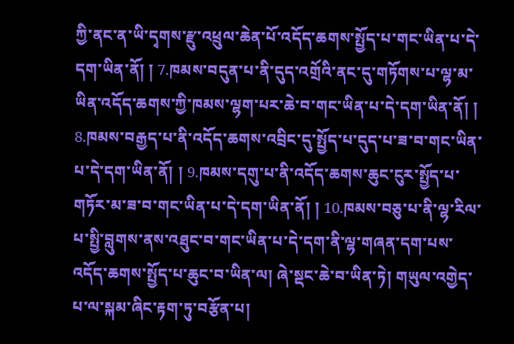ཀྱི་ནང་ན་ཡི་དྭགས་རྫུ་འཕྲུལ་ཆེན་པོ་འདོད་ཆགས་སྤྱོད་པ་གང་ཡིན་པ་དེ་དག་ཡིན་ནོ། ། 7.ཁམས་བདུན་པ་ནི་དུད་འགྲོའི་ནང་དུ་གཏོགས་པ་ལྷ་མ་ཡིན་འདོད་ཆགས་ཀྱི་ཁམས་ལྷག་པར་ཆེ་བ་གང་ཡིན་པ་དེ་དག་ཡིན་ནོ། ། 8.ཁམས་བརྒྱད་པ་ནི་འདོད་ཆགས་འབྲིང་དུ་སྤྱོད་པ་དུད་པ་ཟ་བ་གང་ཡིན་པ་དེ་དག་ཡིན་ནོ། ། 9.ཁམས་དགུ་པ་ནི་འདོད་ཆགས་ཆུང་ངུར་སྤྱོད་པ་གཏོར་མ་ཟ་བ་གང་ཡིན་པ་དེ་དག་ཡིན་ནོ། ། 10.ཁམས་བཅུ་པ་ནི་ལྷ་རིལ་པ་སྤྱི་བླུགས་ནས་འཐུང་བ་གང་ཡིན་པ་དེ་དག་ནི་ལྷ་གཞན་དག་པས་འདོད་ཆགས་སྤྱོད་པ་ཆུང་བ་ཡིན་ལ། ཞེ་སྡང་ཆེ་བ་ཡིན་ཏེ། གཡུལ་འགྱེད་པ་ལ་སྐམ་ཞིང་རྟག་ཏུ་བརྩོན་པ།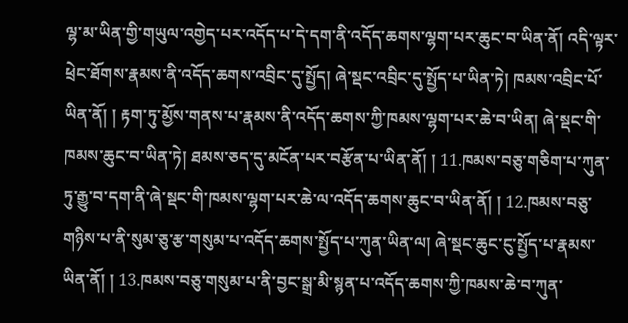ལྷ་མ་ཡིན་གྱི་གཡུལ་འགྱེད་པར་འདོད་པ་དེ་དག་ནི་འདོད་ཆགས་ལྷག་པར་ཆུང་བ་ཡིན་ནོ། འདི་ལྟར་ཕྲེང་ཐོགས་རྣམས་ནི་འདོད་ཆགས་འབྲིང་དུ་སྤྱོད། ཞེ་སྡང་འབྲིང་དུ་སྤྱོད་པ་ཡིན་ཏེ། ཁམས་འབྲིང་པོ་ཡིན་ནོ། ། རྟག་ཏུ་མྱོས་གནས་པ་རྣམས་ནི་འདོད་ཆགས་ཀྱི་ཁམས་ལྷག་པར་ཆེ་བ་ཡིན། ཞེ་སྡང་གི་ཁམས་ཆུང་བ་ཡིན་ཏེ། ཐམས་ཅད་དུ་མངོན་པར་བརྩོན་པ་ཡིན་ནོ། ། 11.ཁམས་བཅུ་གཅིག་པ་ཀུན་ཏུ་རྒྱུ་བ་དག་ནི་ཞེ་སྡང་གི་ཁམས་ལྷག་པར་ཆེ་ལ་འདོད་ཆགས་ཆུང་བ་ཡིན་ནོ། ། 12.ཁམས་བཅུ་གཉིས་པ་ནི་སུམ་ཅུ་རྩ་གསུམ་པ་འདོད་ཆགས་སྤྱོད་པ་ཀུན་ཡིན་ལ། ཞེ་སྡང་ཆུང་ངུ་སྤྱོད་པ་རྣམས་ཡིན་ནོ། ། 13.ཁམས་བཅུ་གསུམ་པ་ནི་བྱང་སྒྲ་མི་སྙན་པ་འདོད་ཆགས་ཀྱི་ཁམས་ཆེ་བ་ཀུན་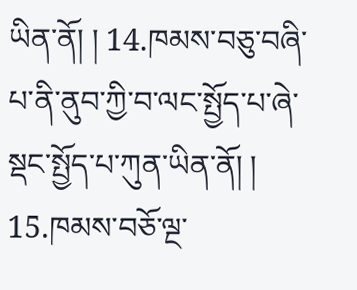ཡིན་ནོ། ། 14.ཁམས་བཅུ་བཞི་པ་ནི་ནུབ་ཀྱི་བ་ལང་སྤྱོད་པ་ཞེ་སྡང་སྤྱོད་པ་ཀུན་ཡིན་ནོ། ། 15.ཁམས་བཅོ་ལྔ་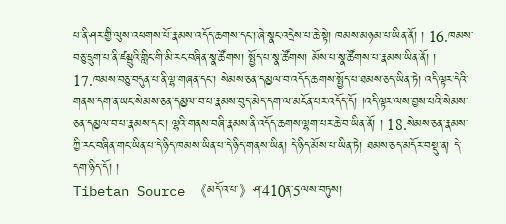པ་ནི་ཤར་གྱི་ལུས་འཕགས་པོ་རྣམས་འདོད་ཆགས་དང་།་ཞེ་སྣང་འདྲེས་པ་ཆེ་སྟེ། ཁམས་མཉམ་པ་ཡིན་ནོ། ། 16.ཁམས་བཅུ་དྲུག་པ་ནི་ཛམྦུའི་གླིང་གི་མི་རང་བཞིན་སྣ་ཚོགས། སྤྱོད་པ་སྣ་ཚོགས། མོས་པ་སྣ་ཚོགས་པ་རྣམས་ཡིན་ནོ། ། 17.ཁམས་བཅུ་བདུན་པ་ནི་ལྷ་གཞན་དང་། སེམས་ཅན་དམྱལ་བ་འདོད་ཆགས་སྤྱོད་པ་ཐམས་ཅད་ཡིན་ཏེ། འདི་ལྟར་དེའི་གནས་དག་ན་ཡང་སེམས་ཅན་དམྱལ་བ་པ་རྣམས་བུད་མེད་དག་ལ་མངོན་པར་འདོད་དོ། །འདི་ལྟར་ལས་བྱས་པའི་སེམས་ཅན་དམྱལ་བ་པ་རྣམས་དང་། ལྷའི་གནས་བཞི་རྣམས་ནི་འདོད་ཆགས་ལྷག་པར་ཆེ་བ་ཡིན་ནོ། ། 18.སེམས་ཅན་རྣམས་ཀྱི་རང་བཞིན་གང་ཡིན་པ་དེ་ཉིད་ཁམས་ཡིན་པ་དེ་ཉིད་གནས་ཡིན། དེ་ཉིད་མོས་པ་ཡིན་ཏེ། ཐམས་ཅད་མདོར་བསྡུ་ན། དེ་དག་ཉིད་དོ། །
Tibetan Source 《མདོ་འ་པ་》ཤ་410ན་5ལས་བཏུས།